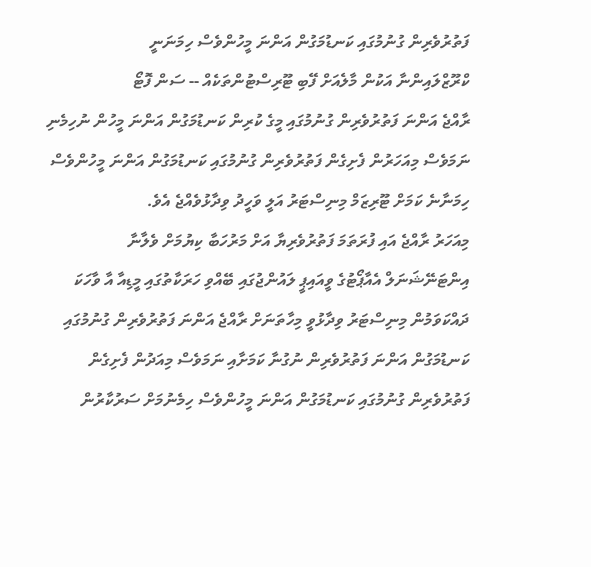ފަތުރުވެރިން ގުނުމުގައި ކަނޑުމަގުން އަންނަ މީހުންވެސް ހިމަނަނީ
ކްރޫޒްލައިންނާ އަކުން މާލެއަށް ފޭބި ޓޫރިސްޓުންތަކެއް -- ސަން ފޮޓޯ
ރާއްޖެ އަންނަ ފަތުރުވެރިން ގުނުމުގައި މީގެ ކުރިން ކަނޑުމަގުން އަންނަ މީހުން ނުހިމެނި ނަމަވެސް މިއަހަރުން ފެށިގެން ފަތުރުވެރިން ގުނުމުގައި ކަނޑުމަގުން އަންނަ މީހުންވެސް ހިމަނާނެ ކަމަށް ޓޫރިޒަމް މިނިސްޓަރު އަލީ ވަހީދު ވިދާޅުވެއްޖެ އެވެ.
މިއަހަރު ރާއްޖެ އައި ފުރަތަމަ ފަތުރުވެރިޔާ އަށް މަރުހަބާ ކިޔުމަށް ވެލާނާ އިންޓަނޭޝަނަލް އެއާޕޯޓުގެ ވީއައިޕީ ލައުންޖުގައި ބޭއްވި ހަރަކާތުގައި މީޑިއާ އާ ވާހަކަ ދައްކަވަމުން މިނިސްޓަރު ވިދާޅުވީ މިހާތަނަށް ރާއްޖެ އަންނަ ފަތުރުވެރިން ގުނުމުގައި ކަނޑުމަގުން އަންނަ ފަތުރުވެރިން ނުގުނާ ކަމަށާއި ނަމަވެސް މިއަދުން ފެށިގެން ފަތުރުވެރިން ގުނުމުގައި ކަނޑުމަގުން އަންނަ މީހުންވެސް ހިމެނުމަށް ސަރުކާރުން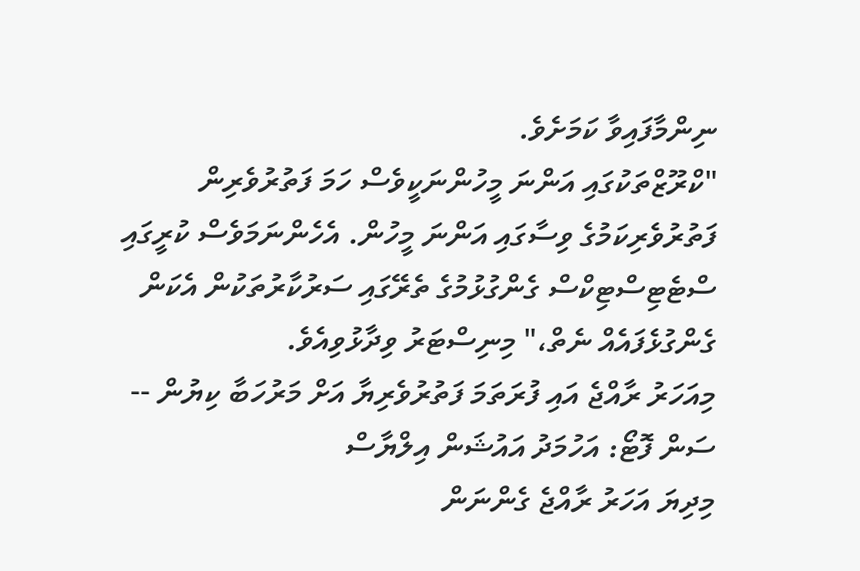ނިންމާފައިވާ ކަމަށެވެ.
"ކްރޫޒްތަކުގައި އަންނަ މީހުންނަކީވެސް ހަމަ ފަތުރުވެރިން ފަތުރުވެރިކަމުގެ ވިސާގައި އަންނަ މީހުން. އެހެންނަމަވެސް ކުރީގައި ސްޓެޓިސްޓިކްސް ގެންގުޅުމުގެ ތެރޭގައި ސަރުކާރުތަކުން އެކަން ގެންގުޅެފައެއް ނެތް،" މިނިސްޓަރު ވިދާޅުވިއެވެ.
މިއަހަރު ރާއްޖެ އައި ފުރަތަމަ ފަތުރުވެރިޔާ އަށް މަރުހަބާ ކިޔުން -- ސަން ފޮޓޯ: އަހުމަދު އައުޝަން އިލްޔާސް
މިދިޔަ އަހަރު ރާއްޖެ ގެންނަން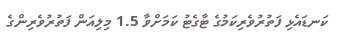ކަނޑައެޅި ފަތުރުވެރިކަމުގެ ޓާގެޓު ކަމަށްވާ 1.5 މިލިއަން ފަތުރުވެރިންގެ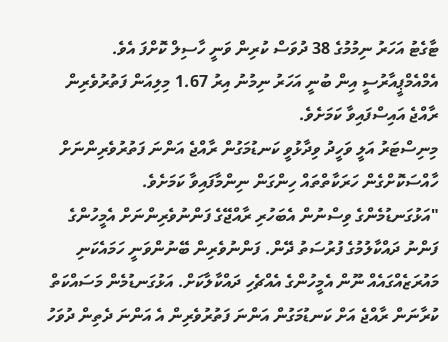ޓާގެޓު އަހަރު ނިމުމުގެ 38 ދުވަސް ކުރިން ވަނީ ހާސިލް ކޮށްފަ އެވެ. އެމްއެމްޕީއާރުސީ އިން ބުނީ އަހަރު ނިމުނު އިރު 1.67 މިލިއަން ފަތުރުވެރިން ރާއްޖެ އައިސްފައިވާ ކަމަށެވެ.
މިނިސްޓަރު އަލީ ވަހީދު ވިދާޅުވީ ކަނޑުމަގުން ރާއްޖެ އަންނަ ފަތުރުވެރިންނަށް ހާއްސަކޮށްގެން ހަރަކާތްތައް ހިންގަން ނިންމާފައިވާ ކަމަށެވެ.
"އަޅުގަނޑުމެންގެ ވިސްނުން އެބަހުރި ރާއްޖޭގެ ފަންނުވެރިންނަށް އެމީހުންގެ ފަންނު ދައްކާލުމުގެ ފުރުސަތު ދޭން. ފަންނުވެރިން ބޭނުންވަނީ ހަމައެކަނި މައުރަޒެއްގައެއް ނޫން އެމީހުންގެ އެއްޗެހި ދައްކާލާކަށް. އަޅުގަނޑުމެން މަސައްކަތް ކުރާނަން ރާއްޖެ އަށް ކަނޑުމަގުން އަންނަ ފަތުރުވެރިން އެ އަންނަ ދެތިން ދުވަހު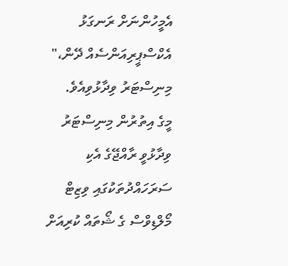އެމީހުންނަށް ރަނގަޅު އެކްސްޕީރިއަންސެއް ދޭން،" މިނިސްޓަރު ވިދާޅުވިއެވެ.
މީގެ އިތުރުން މިނިސްޓަރު ވިދާޅުވީ ރާއްޖޭގެ އެކި ސަރަހައްދުތަކުގައި ވިޒިޓް މޯލްޑިވްސް ގެ ޝޯތައް ކުރިއަށް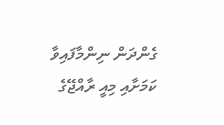ގެންދަން ނިންމާފައިވާ ކަމަށާއި މިއީ ރާއްޖޭގެ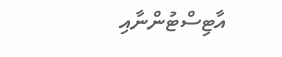އާޓިސްޓުންނާއި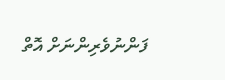ފަންނުވެރިންނަށް އޮތް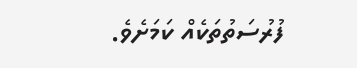ފުރުސަތުތަކެއް ކަމަށެވެ.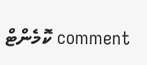comment ކޮމެންޓް